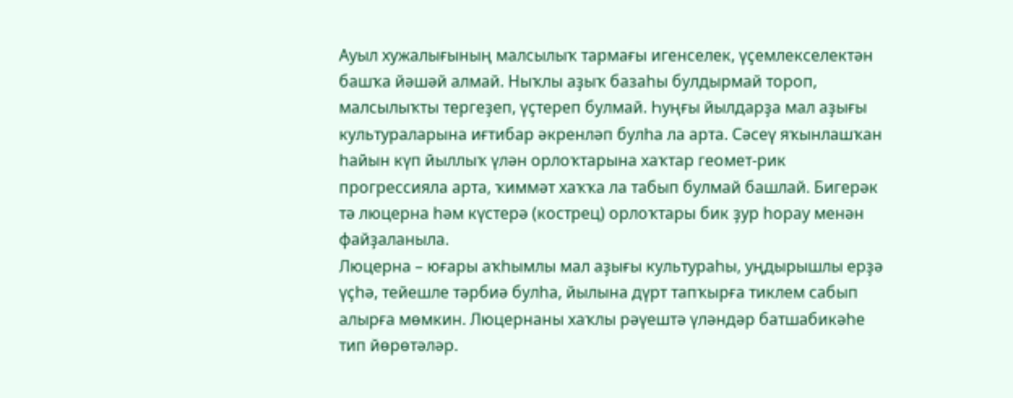Ауыл хужалығының малсылыҡ тармағы игенселек, үҫемлекселектән башҡа йәшәй алмай. Ныҡлы аҙыҡ базаһы булдырмай тороп, малсылыҡты тергеҙеп, үҫтереп булмай. Һуңғы йылдарҙа мал аҙығы культураларына иғтибар әкренләп булһа ла арта. Сәсеү яҡынлашҡан һайын күп йыллыҡ үлән орлоҡтарына хаҡтар геомет-рик прогрессияла арта, ҡиммәт хаҡҡа ла табып булмай башлай. Бигерәк тә люцерна һәм күстерә (кострец) орлоҡтары бик ҙур һорау менән файҙаланыла.
Люцерна – юғары аҡһымлы мал аҙығы культураһы, уңдырышлы ерҙә үҫһә, тейешле тәрбиә булһа, йылына дүрт тапҡырға тиклем сабып алырға мөмкин. Люцернаны хаҡлы рәүештә үләндәр батшабикәһе тип йөрөтәләр.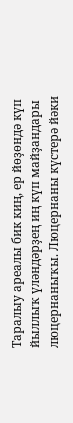Таралыу ареалы бик киң, ер йөҙөндә күп йыллыҡ үләндәрҙең иң күп майҙандары люцернаныҡы. Люцернаны күстерә йәки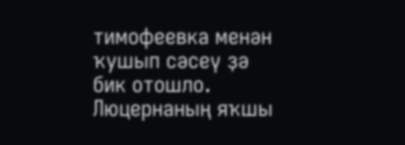тимофеевка менән ҡушып сәсеү ҙә бик отошло. Люцернаның яҡшы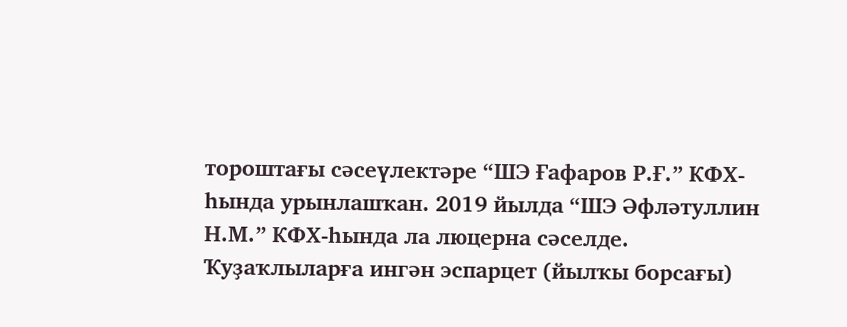тороштағы сәсеүлектәре “ШЭ Ғафаров Р.Ғ.” КФХ-һында урынлашҡан. 2019 йылда “ШЭ Әфләтуллин Н.М.” КФХ-һында ла люцерна сәселде.
Ҡуҙаҡлыларға ингән эспарцет (йылҡы борсағы)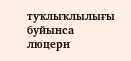туҡлыҡлылығы буйынса люцерн